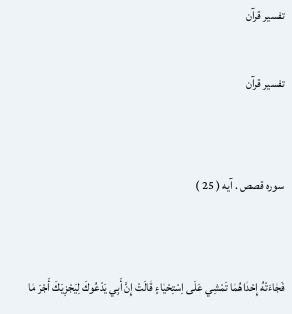تفسیر قرآن

تفسیر قرآن


سوره قصص . آیه ( 25 )


فَجٰاءَتْهُ إِحْدٰاهُمٰا تَمْشِي عَلَى اِسْتِحْيٰاءٍ قٰالَتْ إِنَّ أَبِي يَدْعُوكَ لِيَجْزِيَكَ أَجْرَ مٰا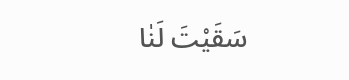سَقَيْتَ لَنٰا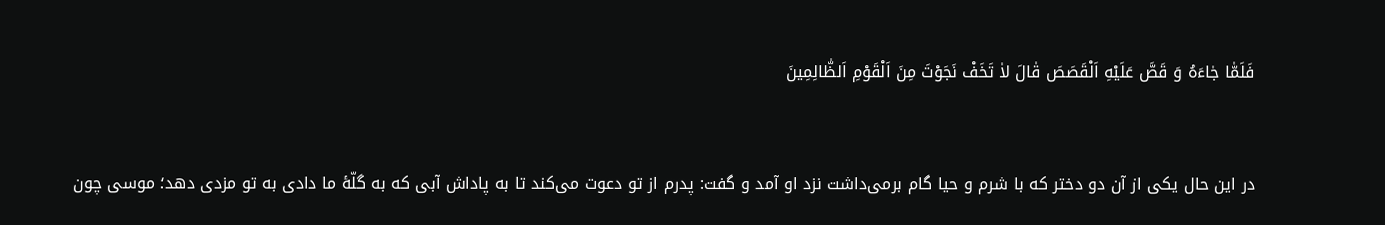فَلَمّٰا جٰاءَهُ وَ قَصَّ عَلَيْهِ اَلْقَصَصَ قٰالَ لاٰ تَخَفْ نَجَوْتَ مِنَ اَلْقَوْمِ اَلظّٰالِمِينَ


در اين حال يكى از آن دو دختر كه با شرم و حيا گام برمى‌داشت نزد او آمد و گفت: پدرم از تو دعوت مى‌كند تا به پاداش آبى كه به گلّۀ ما دادى به تو مزدى دهد؛ موسى چون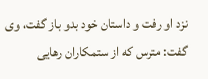نزد او رفت و داستان خود بدو باز گفت، وى گفت: مترس كه از ستمكاران رهايى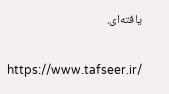يافته‌اى.


https://www.tafseer.ir/